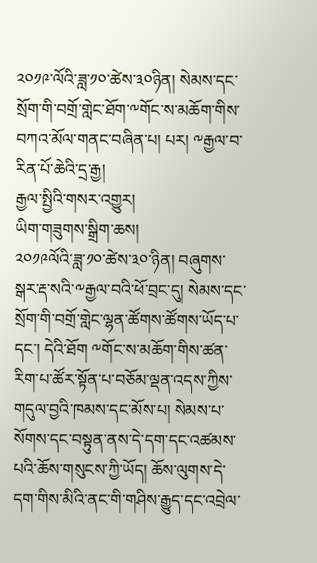༢༠༡༩་ལོའི་ཟླ་༡༠་ཚེས་༣༠ཉིན། སེམས་དང་སྲོག་གི་བགྲོ་གླེང་ཐོག་༸གོང་ས་མཆོག་གིས་བཀའ་མོལ་གནང་བཞིན་པ། པར། ༸རྒྱལ་བ་རིན་པོ་ཆེའི་དྲ་རྒྱ།
རྒྱལ་སྤྱིའི་གསར་འགྱུར།
ཡིག་གཟུགས་སྒྲིག་ཆས།
༢༠༡༩ལོའི་ཟླ་༡༠་ཚེས་༣༠་ཉིན། བཞུགས་སྒར་རྡ་སའི་༸རྒྱལ་བའི་ཕོ་བྲང་དུ། སེམས་དང་སྲོག་གི་བགྲོ་གླེང་ལྷན་ཚོགས་ཚོགས་ཡོད་པ་དང་། དེའི་ཐོག ༸གོང་ས་མཆོག་གིས་ཚན་རིག་པ་ཚོར་སྟོན་པ་བཅོམ་ལྡན་འདས་ཀྱིས་གདུལ་བྱའི་ཁམས་དང་མོས་པ། སེམས་པ་སོགས་དང་བསྟུན་ནས་དེ་དག་དང་འཚམས་པའི་ཆོས་གསུངས་ཀྱི་ཡོད། ཆོས་ལུགས་དེ་དག་གིས་མིའི་ནང་གི་གཤིས་རྒྱུད་དང་འབྲེལ་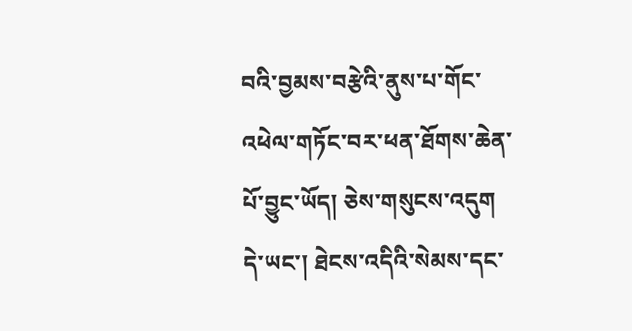བའི་བྱམས་བརྩེའི་ནུས་པ་གོང་འཕེལ་གཏོང་བར་ཕན་ཐོགས་ཆེན་པོ་བྱུང་ཡོད། ཅེས་གསུངས་འདུག
དེ་ཡང་། ཐེངས་འདིའི་སེམས་དང་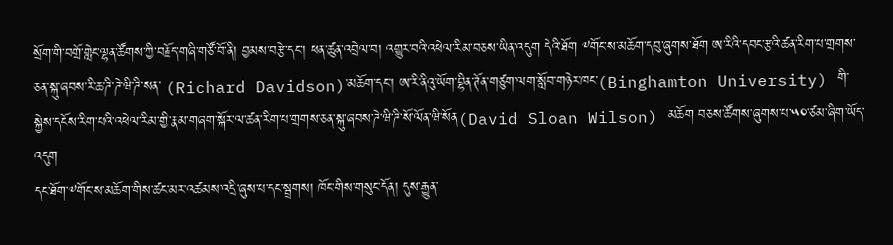སྲོག་གི་བགྲོ་གླེང་ལྷན་ཚོགས་ཀྱི་བརྗོད་གཞི་གཙོ་བོ་ནི། བྱམས་བརྩེ་དང་། ཕན་ཚུན་འབྲེལ་བ། འགྱུར་བའི་འཕེལ་རིམ་བཅས་ཡིན་འདུག དེའི་ཐོག ༸གོང་ས་མཆོག་དབུ་ཞུགས་ཐོག ཨ་རིའི་དབང་རྩའི་ཚན་རིག་པ་གྲགས་ཅན་སྐུ་ཞབས་རི་ཆ་ཌི་ཌེ་ཝི་ཌི་སན་ (Richard Davidson)་མཆོག་དང་། ཨ་རི་ནིའུ་ཡོག་བྷིན་ཊོན་གཙུག་ལག་སློབ་གཉེར་ཁང་(Binghamton University) གི་སྐྱེས་དངོས་རིག་པའི་འཕེལ་རིམ་གྱི་རྣམ་གཞག་སྐོར་ལ་ཚན་རིག་པ་གྲགས་ཅན་སྐུ་ཞབས་ཌེ་ཝི་ཌི་སོ་ལོན་ཝི་སོན(David Sloan Wilson) མཆོག བཅས་ཚོགས་ཞུགས་པ་༥༠་ཙམ་ཞིག་ཡོད་འདུག
དང་ཐོག་༸གོང་ས་མཆོག་གིས་ཚང་མར་འཚམས་འདྲི་ཞུས་པ་དང་སྦྲགས། ཁོང་གིས་གསུང་དོན། དུས་རྒྱུན་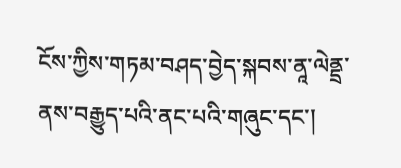ངོས་ཀྱིས་གཏམ་བཤད་བྱེད་སྐབས་ནཱ་ལེནྡྲ་ནས་བརྒྱུད་པའི་ནང་པའི་གཞུང་དང་།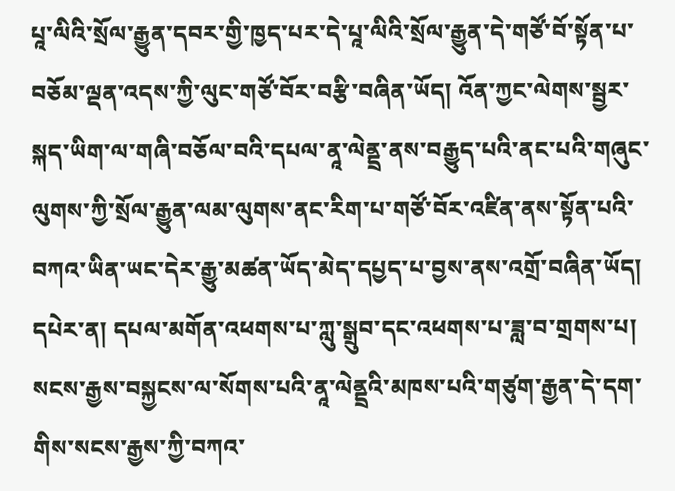པཱ་ལིའི་སྲོལ་རྒྱུན་དབར་གྱི་ཁྱད་པར་དེ་པཱ་ལིའི་སྲོལ་རྒྱུན་དེ་གཙོ་བོ་སྟོན་པ་བཅོམ་ལྡན་འདས་ཀྱི་ལུང་གཙོ་བོར་བརྩི་བཞིན་ཡོད། འོན་ཀྱང་ལེགས་སྦྱར་སྐད་ཡིག་ལ་གཞི་བཅོལ་བའི་དཔལ་ནཱ་ལེནྡྲ་ནས་བརྒྱུད་པའི་ནང་པའི་གཞུང་ལུགས་ཀྱི་སྲོལ་རྒྱུན་ལམ་ལུགས་ནང་རིག་པ་གཙོ་བོར་འཛིན་ནས་སྟོན་པའི་བཀའ་ཡིན་ཡང་དེར་རྒྱུ་མཚན་ཡོད་མེད་དཔྱད་པ་བྱས་ནས་འགྲོ་བཞིན་ཡོད། དཔེར་ན། དཔལ་མགོན་འཕགས་པ་ཀླུ་སྒྲུབ་དང་འཕགས་པ་ཟླ་བ་གྲགས་པ། སངས་རྒྱས་བསྐྱངས་ལ་སོགས་པའི་ནཱ་ལེནྡྲའི་མཁས་པའི་གཙུག་རྒྱན་དེ་དག་གིས་སངས་རྒྱས་ཀྱི་བཀའ་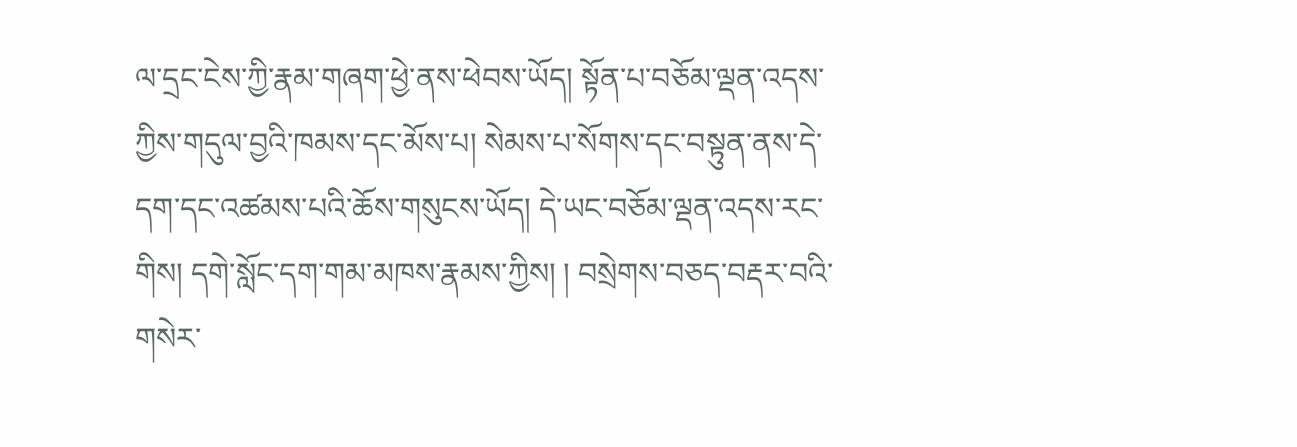ལ་དྲང་ངེས་ཀྱི་རྣམ་གཞག་ཕྱེ་ནས་ཕེབས་ཡོད། སྟོན་པ་བཅོམ་ལྡན་འདས་ཀྱིས་གདུལ་བྱའི་ཁམས་དང་མོས་པ། སེམས་པ་སོགས་དང་བསྟུན་ནས་དེ་དག་དང་འཚམས་པའི་ཆོས་གསུངས་ཡོད། དེ་ཡང་བཅོམ་ལྡན་འདས་རང་གིས། དགེ་སློང་དག་གམ་མཁས་རྣམས་ཀྱིས། ། བསྲེགས་བཅད་བརྡར་བའི་གསེར་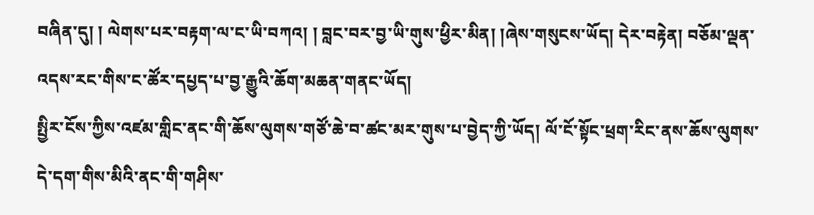བཞིན་དུ། ། ལེགས་པར་བརྟག་ལ་ང་ཡི་བཀའ། ། བླང་བར་བྱ་ཡི་གུས་ཕྱིར་མིན། །ཞེས་གསུངས་ཡོད། དེར་བརྟེན། བཅོམ་ལྡན་འདས་རང་གིས་ང་ཚོར་དཔྱད་པ་བྱ་རྒྱུའི་ཆོག་མཆན་གནང་ཡོད།
སྤྱིར་ངོས་ཀྱིས་འཛམ་གླིང་ནང་གི་ཆོས་ལུགས་གཙོ་ཆེ་བ་ཚང་མར་གུས་པ་བྱེད་ཀྱི་ཡོད། ལོ་ངོ་སྟོང་ཕྲག་རིང་ནས་ཆོས་ལུགས་དེ་དག་གིས་མིའི་ནང་གི་གཤིས་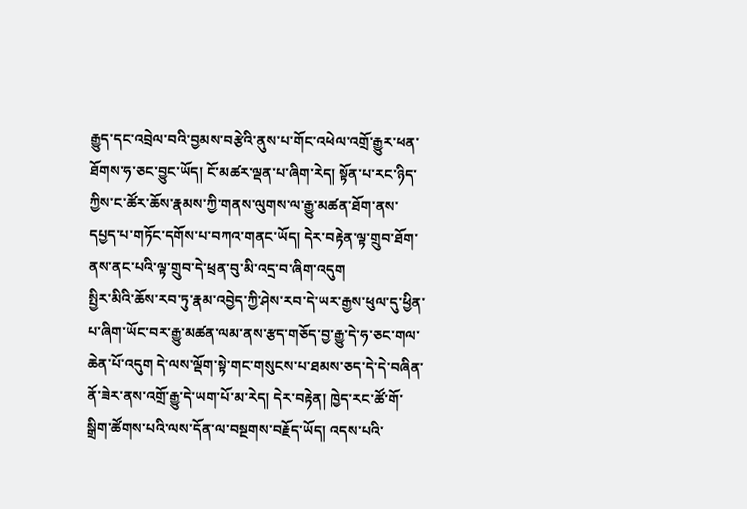རྒྱུད་དང་འབྲེལ་བའི་བྱམས་བརྩེའི་ནུས་པ་གོང་འཕེལ་འགྲོ་རྒྱུར་ཕན་ཐོགས་ཧ་ཅང་བྱུང་ཡོད། ངོ་མཚར་ལྡན་པ་ཞིག་རེད། སྟོན་པ་རང་ཉིད་ཀྱིས་ང་ཚོར་ཆོས་རྣམས་ཀྱི་གནས་ལུགས་ལ་རྒྱུ་མཚན་ཐོག་ནས་དཔྱད་པ་གཏོང་དགོས་པ་བཀའ་གནང་ཡོད། དེར་བརྟེན་ལྟ་གྲུབ་ཐོག་ནས་ནང་པའི་ལྟ་གྲུབ་དེ་ཕྲན་བུ་མི་འདྲ་བ་ཞིག་འདུག
སྤྱིར་མིའི་ཆོས་རབ་ཏུ་རྣམ་འབྱེད་ཀྱི་ཤེས་རབ་དེ་ཡར་རྒྱས་ཕུལ་དུ་ཕྱིན་པ་ཞིག་ཡོང་བར་རྒྱུ་མཚན་ལམ་ནས་རྩད་གཅོད་བྱ་རྒྱུ་དེ་ཧ་ཅང་གལ་ཆེན་པོ་འདུག དེ་ལས་ལྡོག་སྟེ་གང་གསུངས་པ་ཐམས་ཅད་དེ་དེ་བཞིན་ནོ་ཟེར་ནས་འགྲོ་རྒྱུ་དེ་ཡག་པོ་མ་རེད། དེར་བརྟེན། ཁྱེད་རང་ཚོ་གོ་སྒྲིག་ཚོགས་པའི་ལས་དོན་ལ་བསྔགས་བརྗོད་ཡོད། འདས་པའི་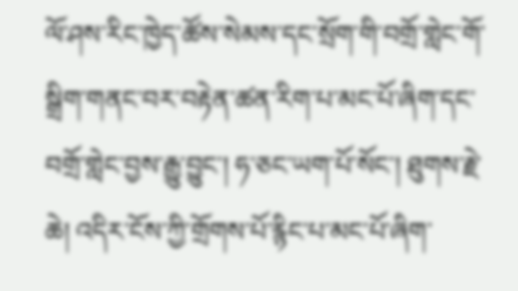ལོ་ཤས་རིང་ཁྱེད་ཚོས་སེམས་དང་སྲོག་གི་བགྲོ་གླེང་གོ་སྒྲིག་གནང་བར་བརྟེན་ཚན་རིག་པ་མང་པོ་ཞིག་དང་བགྲོ་གླེང་བྱས་རྒྱུ་བྱུང་། ཧ་ཅང་ཡག་པོ་སོང་། ཐུགས་རྗེ་ཆེ། འདིར་ངོས་ཀྱི་གྲོགས་པོ་རྙིང་པ་མང་པོ་ཞིག་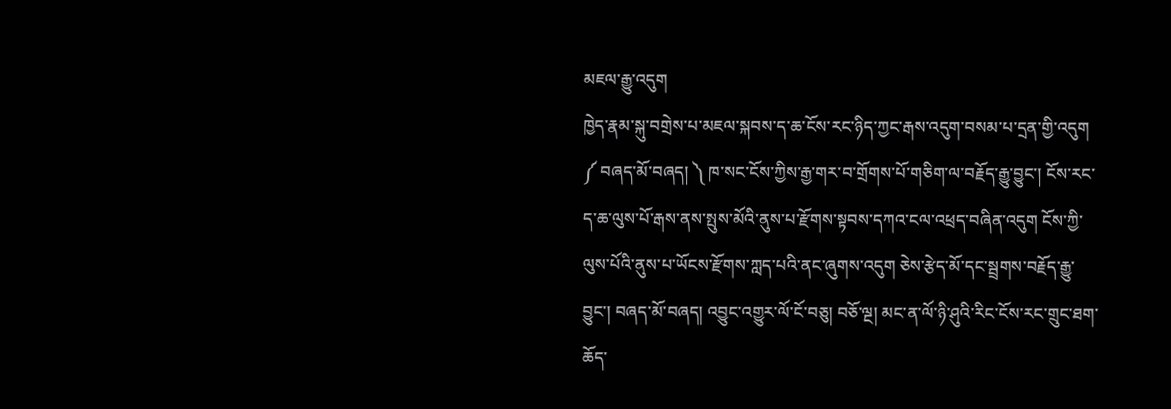མཇལ་རྒྱུ་འདུག
ཁྱེད་རྣམ་སྐུ་བགྲེས་པ་མཇལ་སྐབས་ད་ཆ་ངོས་རང་ཉིད་ཀྱང་རྒས་འདུག་བསམ་པ་དྲན་གྱི་འདུག ༼ བཞད་མོ་བཞད། ༽ ཁ་སང་ངོས་ཀྱིས་རྒྱ་གར་བ་གྲོགས་པོ་གཅིག་ལ་བརྗོད་རྒྱུ་བྱུང་། ངོས་རང་ད་ཆ་ལུས་པོ་རྒས་ནས་སྤུས་མོའི་ནུས་པ་རྫོགས་སྟབས་དཀའ་ངལ་འཕྲད་བཞིན་འདུག ངོས་ཀྱི་ལུས་པོའི་ནུས་པ་ཡོངས་རྫོགས་ཀླད་པའི་ནང་ཞུགས་འདུག ཅེས་རྩེད་མོ་དང་སྦྲགས་བརྗོད་རྒྱུ་བྱུང་། བཞད་མོ་བཞད། འབྱུང་འགྱུར་ལོ་ངོ་བཅུ། བཅོ་ལྔ། མང་ན་ལོ་ཉི་ཤུའི་རིང་ངོས་རང་གྲུང་ཐག་ཆོད་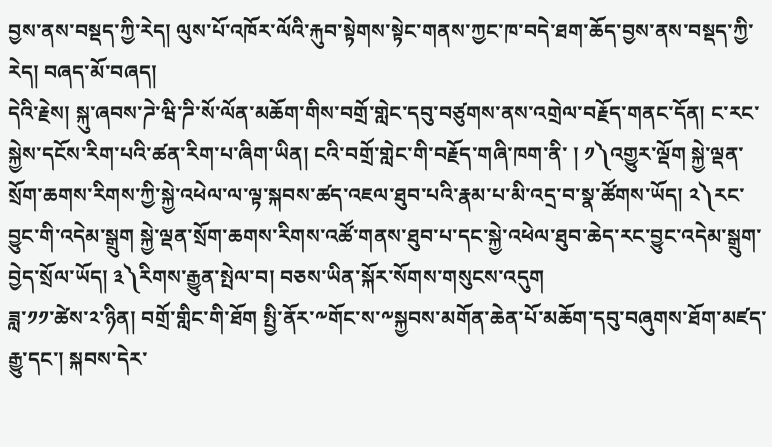བྱས་ནས་བསྡད་ཀྱི་རེད། ལུས་པོ་འཁོར་ལོའི་རྐུབ་སྟེགས་སྟེང་གནས་ཀྱང་ཁ་བདེ་ཐག་ཆོད་བྱས་ནས་བསྡད་ཀྱི་རེད། བཞད་མོ་བཞད།
དེའི་རྗེས། སྐུ་ཞབས་ཌེ་ཝི་ཌི་སོ་ལོན་མཆོག་གིས་བགྲོ་གླེང་དབུ་བཙུགས་ནས་འགྲེལ་བརྗོད་གནང་དོན། ང་རང་སྐྱེས་དངོས་རིག་པའི་ཚན་རིག་པ་ཞིག་ཡིན། ངའི་བགྲོ་གླེང་གི་བརྗོད་གཞི་ཁག་ནི་ ། ༡༽འགྱུར་ལྡོག སྐྱེ་ལྡན་སྲོག་ཆགས་རིགས་ཀྱི་སྐྱེ་འཕེལ་ལ་ལྟ་སྐབས་ཚད་འཇལ་ཐུབ་པའི་རྣམ་པ་མི་འདྲ་བ་སྣ་ཚོགས་ཡོད། ༢༽རང་བྱུང་གི་འདེམ་སྒྲུག སྐྱེ་ལྡན་སྲོག་ཆགས་རིགས་འཚོ་གནས་ཐུབ་པ་དང་སྐྱེ་འཕེལ་ཐུབ་ཆེད་རང་བྱུང་འདེམ་སྒྲུག་བྱེད་སྲོལ་ཡོད། ༣༽རིགས་རྒྱུན་སྤེལ་བ། བཅས་ཡིན་སྐོར་སོགས་གསུངས་འདུག
ཟླ་༡༡་ཚེས་༢་ཉིན། བགྲོ་གླིང་གི་ཐོག སྤྱི་ནོར་༸གོང་ས་༸སྐྱབས་མགོན་ཆེན་པོ་མཆོག་དབུ་བཞུགས་ཐོག་མཛད་རྒྱུ་དང་། སྐབས་དེར་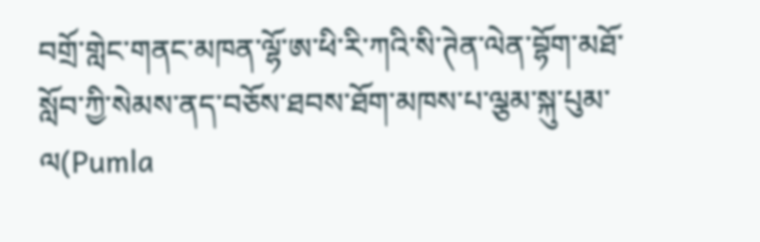བགྲོ་གླེང་གནང་མཁན་ལྷོ་ཨ་ཕི་རི་ཀའི་སི་ཊེན་ལེན་བྷོག་མཐོ་སློབ་ཀྱི་སེམས་ནད་བཅོས་ཐབས་ཐོག་མཁས་པ་ལྕམ་སྐུ་པུམ་ལ(Pumla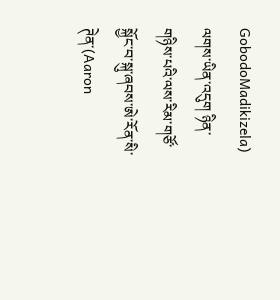GobodoMadikizela) ལགས་ཡིན་འདུག ཉིན་གཉིས་པའི་ལས་རིམ་གཙོ་སྐྱོང་བ་སྐུ་ཞབས་ཨེ་རོན་སི་ཊེན་(Aaron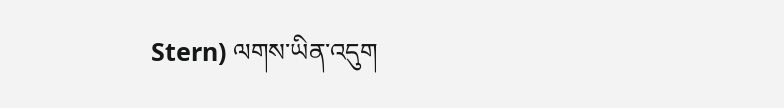Stern) ལགས་ཡིན་འདུག